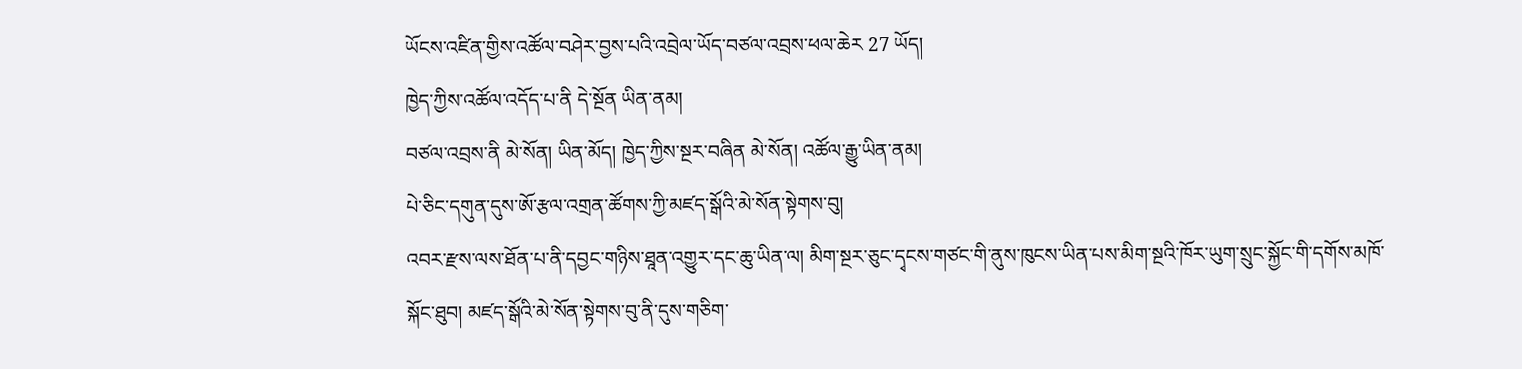ཡོངས་འཛིན་གྱིས་འཚོལ་བཤེར་བྱས་པའི་འབྲེལ་ཡོད་བཙལ་འབྲས་ཕལ་ཆེར 27 ཡོད།
ཁྱེད་ཀྱིས་འཚོལ་འདོད་པ་ནི དེ་སྔོན ཡིན་ནམ།
བཙལ་འབྲས་ནི མེ་སོན། ཡིན་མོད། ཁྱེད་ཀྱིས་སྔར་བཞིན མེ་སོན། འཚོལ་རྒྱུ་ཡིན་ནམ།
པེ་ཅིང་དགུན་དུས་ཨོ་རྩལ་འགྲན་ཚོགས་ཀྱི་མཛད་སྒོའི་མེ་སོན་སྟེགས་བུ།
འབར་རྫས་ལས་ཐོན་པ་ནི་དབྱང་གཉིས་ཐཱན་འགྱུར་དང་ཆུ་ཡིན་ལ། མིག་སྔར་ཅུང་དྭངས་གཙང་གི་ནུས་ཁུངས་ཡིན་པས་མིག་སྔའི་ཁོར་ཡུག་སྲུང་སྐྱོང་གི་དགོས་མཁོ་སྐོང་ཐུབ། མཛད་སྒོའི་མེ་སོན་སྟེགས་བུ་ནི་དུས་གཅིག་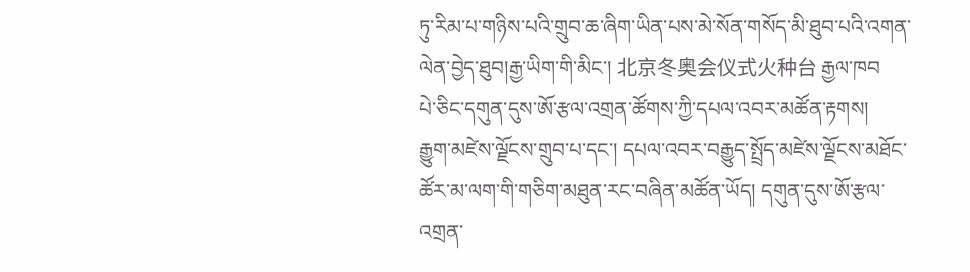ཏུ་རིམ་པ་གཉིས་པའི་གྲུབ་ཆ་ཞིག་ཡིན་པས་མེ་སོན་གསོད་མི་ཐུབ་པའི་འགན་ལེན་བྱེད་ཐུབ།རྒྱ་ཡིག་གི་མིང་། 北京冬奥会仪式火种台 རྒྱལ་ཁབ
པེ་ཅིང་དགུན་དུས་ཨོ་རྩལ་འགྲན་ཚོགས་ཀྱི་དཔལ་འབར་མཚོན་རྟགས།
རྒྱུག་མཛེས་ལྗོངས་གྲུབ་པ་དང་། དཔལ་འབར་བརྒྱུད་སྤྲོད་མཛེས་ལྗོངས་མཐོང་ཚོར་མ་ལག་གི་གཅིག་མཐུན་རང་བཞིན་མཚོན་ཡོད། དགུན་དུས་ཨོ་རྩལ་འགྲན་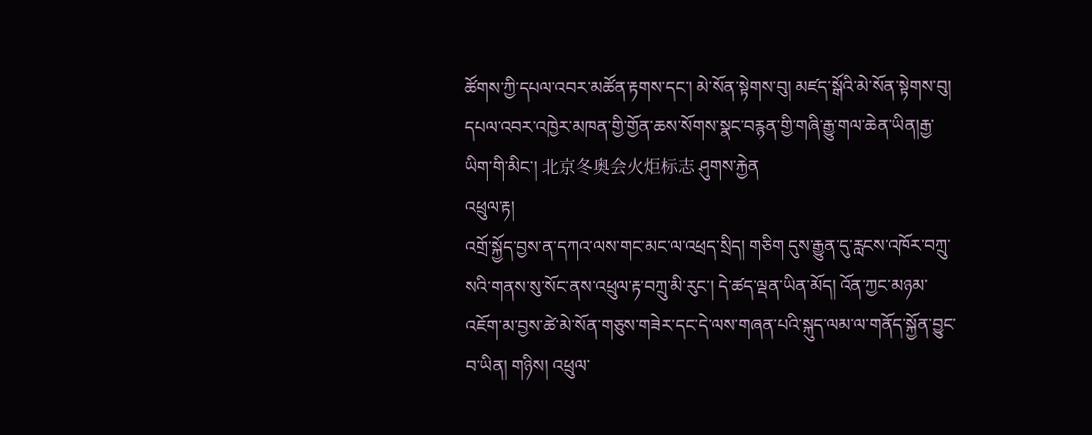ཚོགས་ཀྱི་དཔལ་འབར་མཚོན་རྟགས་དང་། མེ་སོན་སྟེགས་བུ། མཛད་སྒོའི་མེ་སོན་སྟེགས་བུ། དཔལ་འབར་འཁྱེར་མཁན་གྱི་གྱོན་ཆས་སོགས་སྣང་བརྙན་གྱི་གཞི་རྒྱུ་གལ་ཆེན་ཡིན།རྒྱ་ཡིག་གི་མིང་། 北京冬奥会火炬标志 ཤུགས་རྐྱེན
འཕྲུལ་རྟ།
འགྲོ་སྐྱོད་བྱས་ན་དཀའ་ལས་གང་མང་ལ་འཕྲད་སྲིད། གཅིག དུས་རྒྱུན་དུ་རླངས་འཁོར་བཀྲུ་སའི་གནས་སུ་སོང་ནས་འཕྲུལ་རྟ་བཀྲུ་མི་རུང་། དེ་ཚད་ལྡན་ཡིན་མོད། འོན་ཀྱང་མཉམ་འཇོག་མ་བྱས་ཚེ་མེ་སོན་གཅུས་གཟེར་དང་དེ་ལས་གཞན་པའི་སྐུད་ལམ་ལ་གནོད་སྐྱོན་བྱུང་བ་ཡིན། གཉིས། འཕྲུལ་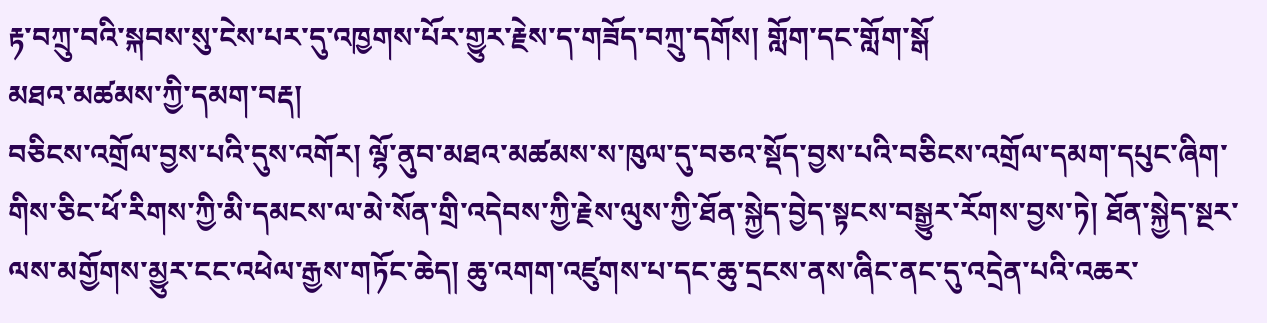རྟ་བཀྲུ་བའི་སྐབས་སུ་ངེས་པར་དུ་འཁྱགས་པོར་གྱུར་རྗེས་ད་གཟོད་བཀྲུ་དགོས། གློག་དང་གློག་སྒོ
མཐའ་མཚམས་ཀྱི་དམག་བརྡ།
བཅིངས་འགྲོལ་བྱས་པའི་དུས་འགོར། ལྷོ་ནུབ་མཐའ་མཚམས་ས་ཁུལ་དུ་བཅའ་སྡོད་བྱས་པའི་བཅིངས་འགྲོལ་དམག་དཔུང་ཞིག་གིས་ཅིང་ཕོ་རིགས་ཀྱི་མི་དམངས་ལ་མེ་སོན་གྲི་འདེབས་ཀྱི་རྗེས་ལུས་ཀྱི་ཐོན་སྐྱེད་བྱེད་སྟངས་བསྒྱུར་རོགས་བྱས་ཏེ། ཐོན་སྐྱེད་སྔར་ལས་མགྱོགས་མྱུར་ངང་འཕེལ་རྒྱས་གཏོང་ཆེད། ཆུ་འགག་འཛུགས་པ་དང་ཆུ་དྲངས་ནས་ཞིང་ནང་དུ་འདྲེན་པའི་འཆར་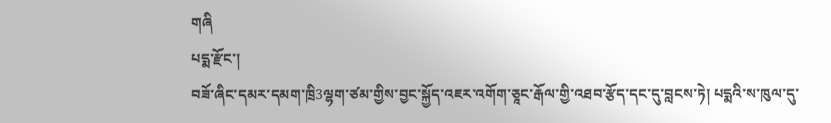གཞི
པདྨ་རྫོང་།
བཟོ་ཞིང་དམར་དམག་ཁྲི3ལྷག་ཙམ་གྱིས་བྱང་སྐྱོད་འཇར་འགོག་ཅཱང་རྒོལ་གྱི་འཐབ་རྩོད་དང་དུ་བླངས་ཏེ། པདྨའི་ས་ཁུལ་དུ་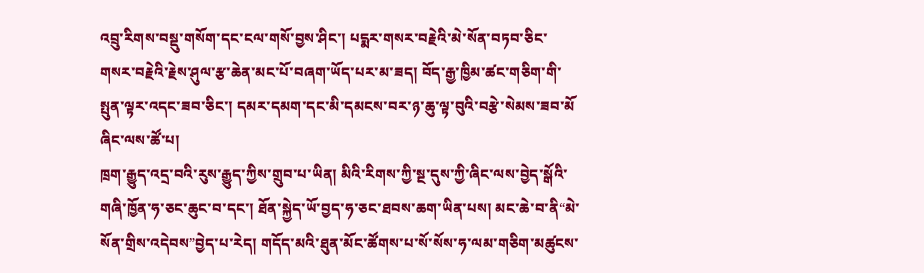འབྲུ་རིགས་བསྡུ་གསོག་དང་ངལ་གསོ་བྱས་ཤིང་། པདྨར་གསར་བརྗེའི་མེ་སོན་བཏབ་ཅིང་གསར་བརྗེའི་རྗེས་ཤུལ་རྩ་ཆེན་མང་པོ་བཞག་ཡོད་པར་མ་ཟད། བོད་རྒྱ་ཁྱིམ་ཚང་གཅིག་གི་སྤུན་ལྟར་འདང་ཟབ་ཅིང་། དམར་དམག་དང་མི་དམངས་བར་ཉ་ཆུ་ལྟ་བུའི་བརྩེ་སེམས་ཟབ་མོ
ཞིང་ལས་ཚོ་པ།
ཁྲག་རྒྱུད་འདྲ་བའི་རུས་རྒྱུད་ཀྱིས་གྲུབ་པ་ཡིན། མིའི་རིགས་ཀྱི་སྔ་དུས་ཀྱི་ཞིང་ལས་བྱེད་སྒོའི་གཞི་ཁྱོན་ཧ་ཅང་ཆུང་བ་དང་། ཐོན་སྐྱེད་ཡོ་བྱད་ཧ་ཅང་ཐབས་ཆག་ཡིན་པས། མང་ཆེ་བ་ནི“མེ་སོན་གྲིས་འདེབས”བྱེད་པ་རེད། གདོད་མའི་ཐུན་མོང་ཚོགས་པ་སོ་སོས་ཧ་ལམ་གཅིག་མཚུངས་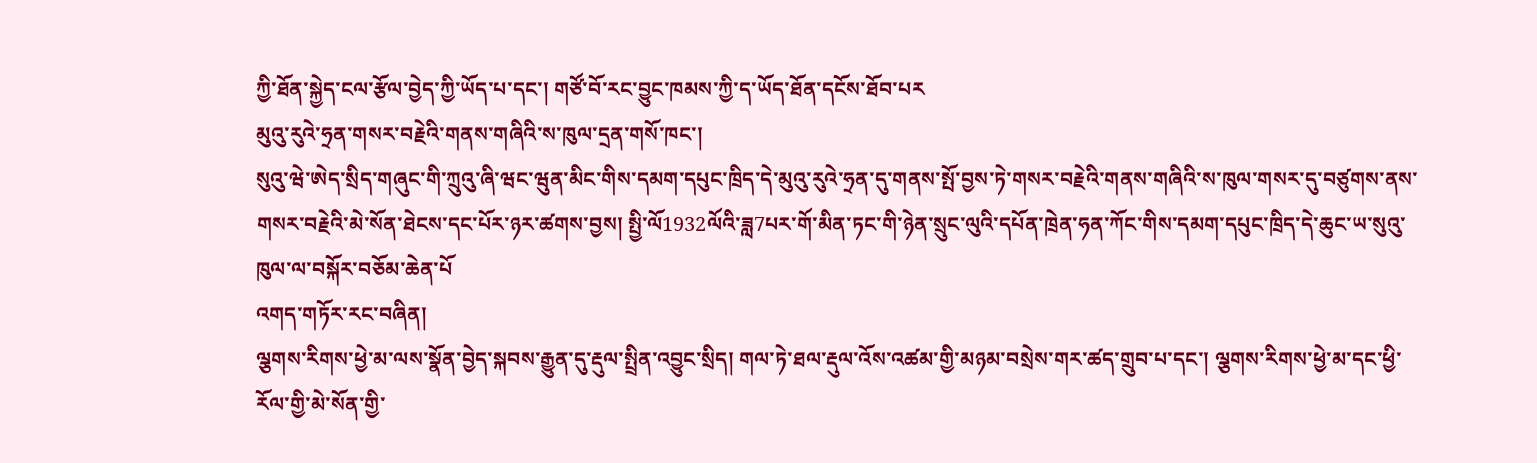ཀྱི་ཐོན་སྐྱེད་ངལ་རྩོལ་བྱེད་ཀྱི་ཡོད་པ་དང་། གཙོ་བོ་རང་བྱུང་ཁམས་ཀྱི་ད་ཡོད་ཐོན་དངོས་ཐོབ་པར
མུའུ་རུའེ་ཧྲན་གསར་བརྗེའི་གནས་གཞིའི་ས་ཁུལ་དྲན་གསོ་ཁང་།
སུའུ་ཝེ་ཨེད་སྲིད་གཞུང་གི་ཀྲུའུ་ཞི་ཝང་ཝུན་མིང་གིས་དམག་དཔུང་ཁྲིད་དེ་མུའུ་རུའེ་ཧྲན་དུ་གནས་སྤོ་བྱས་ཏེ་གསར་བརྗེའི་གནས་གཞིའི་ས་ཁུལ་གསར་དུ་བཙུགས་ནས་གསར་བརྗེའི་མེ་སོན་ཐེངས་དང་པོར་ཉར་ཚགས་བྱས། སྤྱི་ལོ1932ལོའི་ཟླ7པར་གོ་མིན་ཏང་གི་ཉེན་སྲུང་ལུའི་དཔོན་ཁྲེན་ཧན་ཀོང་གིས་དམག་དཔུང་ཁྲིད་དེ་ཆུང་ཡ་སུའུ་ཁུལ་ལ་བསྐོར་བཅོམ་ཆེན་པོ
འགད་གཏོར་རང་བཞིན།
ལྕགས་རིགས་ཕྱེ་མ་ལས་སྣོན་བྱེད་སྐབས་རྒྱུན་དུ་རྡུལ་སྤྲིན་འབྱུང་སྲིད། གལ་ཏེ་ཐལ་རྡུལ་འོས་འཚམ་གྱི་མཉམ་བསྲེས་གར་ཚད་གྲུབ་པ་དང་། ལྕགས་རིགས་ཕྱེ་མ་དང་ཕྱི་རོལ་གྱི་མེ་སོན་གྱི་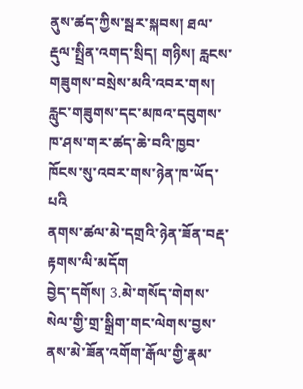ནུས་ཚད་ཀྱིས་སྦར་སྐབས། ཐལ་རྡུལ་སྤྲིན་འགད་སྲིད། གཉིས། རླངས་གཟུགས་བསྲེས་མའི་འབར་གས། རླུང་གཟུགས་དང་མཁའ་དབུགས་ཁ་ཤས་གར་ཚད་ཆེ་བའི་ཁྱབ་ཁོངས་སུ་འབར་གས་ཉེན་ཁ་ཡོད་པའི
ནགས་ཚལ་མེ་དགྲའི་ཉེན་ཟོན་བརྡ་རྟགས་ལི་མདོག
བྱེད་དགོས། 3.མེ་གསོད་གེགས་སེལ་གྱི་གྲ་སྒྲིག་གང་ལེགས་བྱས་ནས་མེ་ཟོན་འགོག་རྒོལ་གྱི་རྣམ་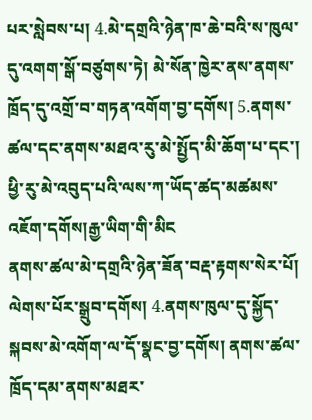པར་སླེབས་པ། 4.མེ་དགྲའི་ཉེན་ཁ་ཆེ་བའི་ས་ཁུལ་དུ་འགག་སྒོ་བཙུགས་ཏེ། མེ་སོན་ཁྱེར་ནས་ནགས་ཁྲོད་དུ་འགྲོ་བ་གཏན་འགོག་བྱ་དགོས། 5.ནགས་ཚལ་དང་ནགས་མཐའ་རུ་མེ་སྤྱོད་མི་ཆོག་པ་དང་། ཕྱི་རུ་མེ་འབུད་པའི་ལས་ཀ་ཡོད་ཚད་མཚམས་འཇོག་དགོས།རྒྱ་ཡིག་གི་མིང
ནགས་ཚལ་མེ་དགྲའི་ཉེན་ཟོན་བརྡ་རྟགས་སེར་པོ།
ལེགས་པོར་སྒྲུབ་དགོས། 4.ནགས་ཁུལ་དུ་སྐྱོད་སྐབས་མེ་འགོག་ལ་དོ་སྣང་བྱ་དགོས། ནགས་ཚལ་ཁྲོད་དམ་ནགས་མཐར་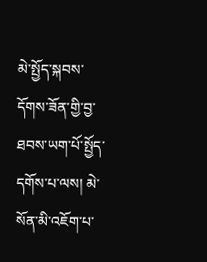མེ་སྤྱོད་སྐབས་དོགས་ཟོན་གྱི་བྱ་ཐབས་ཡག་པོ་སྤྱོད་དགོས་པ་ལས། མེ་སོན་མི་འཇོག་པ་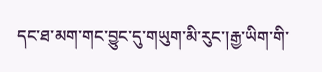དང་ཐ་མག་གང་བྱུང་དུ་གཡུག་མི་རུང་།རྒྱ་ཡིག་གི་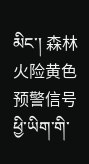མིང་། 森林火险黄色预警信号 ཕྱི་ཡིག་གི་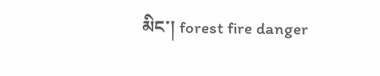མིང་། forest fire danger